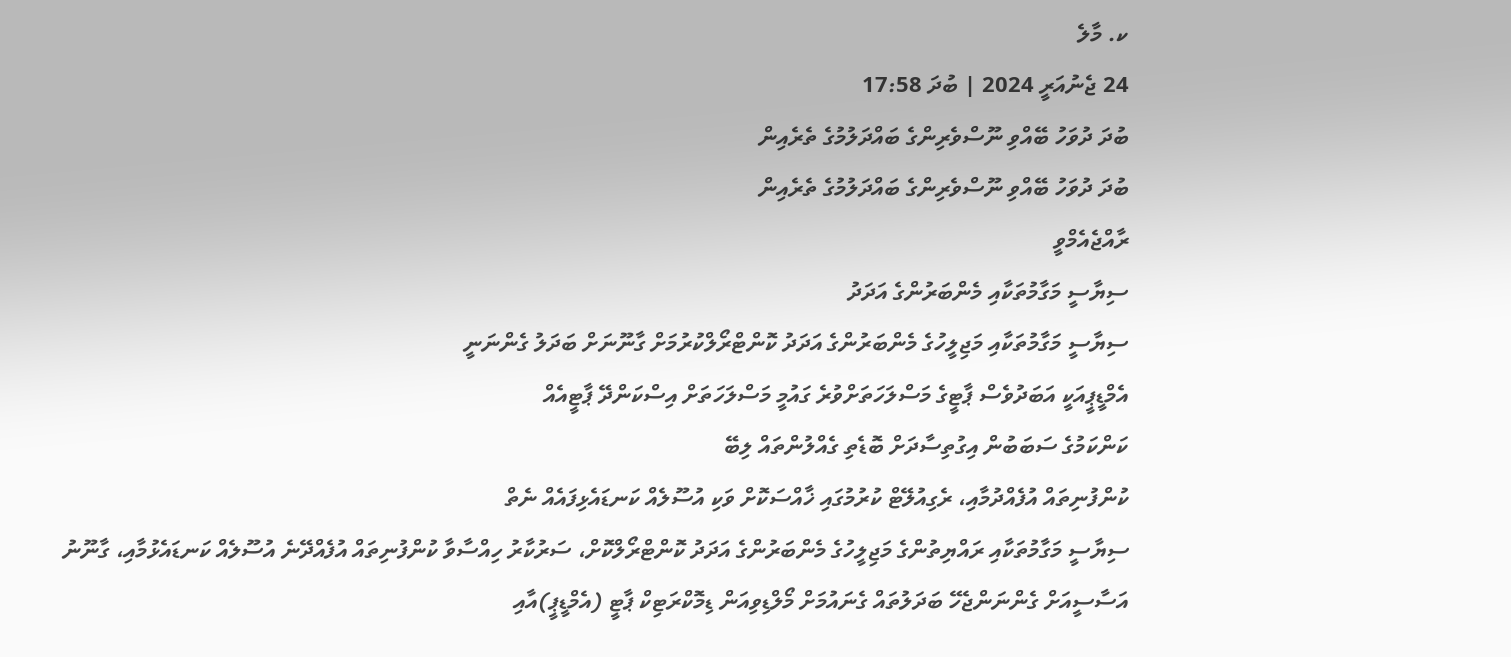ކ. މާލެ
24 ޖެނުއަރީ 2024 | ބުދަ 17:58
ބުދަ ދުވަހު ބޭއްވި ނޫސްވެރިންގެ ބައްދަލުމުގެ ތެރެއިން
ބުދަ ދުވަހު ބޭއްވި ނޫސްވެރިންގެ ބައްދަލުމުގެ ތެރެއިން
ރާއްޖެއެމްވީ
ސިޔާސީ މަގާމުތަކާއި މެންބަރުންގެ އަދަދު
ސިޔާސީ މަގާމުތަކާއި މަޖިލީހުގެ މެންބަރުންގެ އަދަދު ކޮންޓްރޯލްކުރުމަށް ގާނޫނަށް ބަދަލު ގެންނަނީ
އެމްޑީޕީއަކީ އަބަދުވެސް ޕާޓީގެ މަސްލަހަތަށްވުރެ ގައުމީ މަސްލަހަތަށް އިސްކަންދޭ ޕާޓީއެއް
ކަންކަމުގެ ސަބަބުން އިގުތިސާދަށް ބޮޑެތި ގެއްލުންތައް ލިބޭ
ކުންފުނިތައް އުފެއްދުމާއި، ރެގިއުލޭޓް ކުރުމުގައި ޚާއްސަކޮށް ވަކި އުސޫލެއް ކަނޑައެޅިފައެއް ނެތް
ސިޔާސީ މަގާމުތަކާއި ރައްޔިތުންގެ މަޖިލީހުގެ މެންބަރުންގެ އަދަދު ކޮންޓްރޯލްކޮށް، ސަރުކާރު ހިއްސާވާ ކުންފުނިތައް އުފެއްދޭނެ އުސޫލެއް ކަނޑައެޅުމާއި، ގާނޫނު އަސާސީއަށް ގެންނަންޖެހޭ ބަދަލުތައް ގެނައުމަށް މޯލްޑިވިއަން ޑިމޮކްރަޓިކް ޕާޓީ (އެމްޑީޕީ)އާއި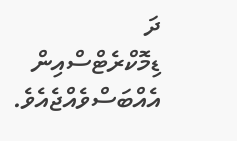ދަ ޑިމޮކްރެޓްސްއިން އެއްބަސްވެއްޖެއެވެ.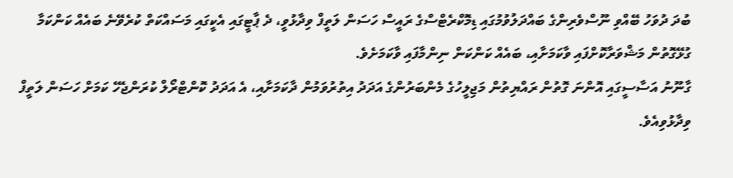ބުދަ ދުވަހު ބޭއްވި ނޫސްވެރިންގެ ބައްދަލުވުމުގައި ޑިމޮކްރެޓްސްގެ ރައީސް ހަސަން ލަތީފް ވިދާޅުވީ، ދެ ޕާޓީގައި އެކީގައި މަސައްކަތް ކުރެވޭނެ ބައެއް ކަންކަމާ ގުޅޭގޮތުން މަޝްވަރާކޮށްފައި ވާކަމަށާއި، ބައެއް ކަންކަން ނިންމާފައި ވާކަމަށެވެ.
ގާނޫނު އަސާސީގައި އޮންނަ ގޮތުން ރައްޔިތުން މަޖިލީހުގެ މެންބަރުންގެ އަދަދު އިތުރުވަމުން ދާކަމަށާއި، އެ އަދަދު ކޮންޓްރޯލް ކުރަންޖެހޭ ކަމަށް ހަސަން ލަތީފް ވިދާޅުވިއެވެ.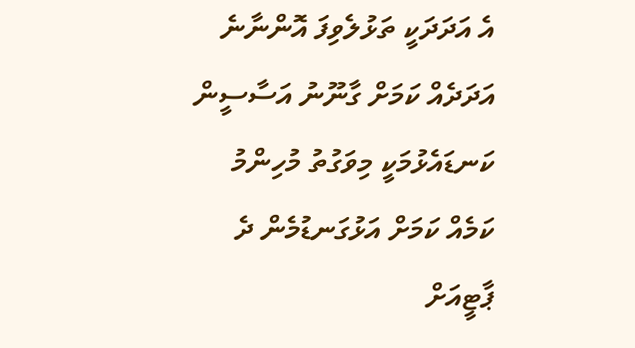އެ އަދަދަކީ ތަޅުލެވިފަ އޮންނާނެ އަދަދެއް ކަމަށް ގާނޫނު އަސާސީން ކަނޑައެޅުމަކީ މިވަގުތު މުހިންމު ކަމެއް ކަމަށް އަޅުގަނޑުމެން ދެ ޕާޓީއަށް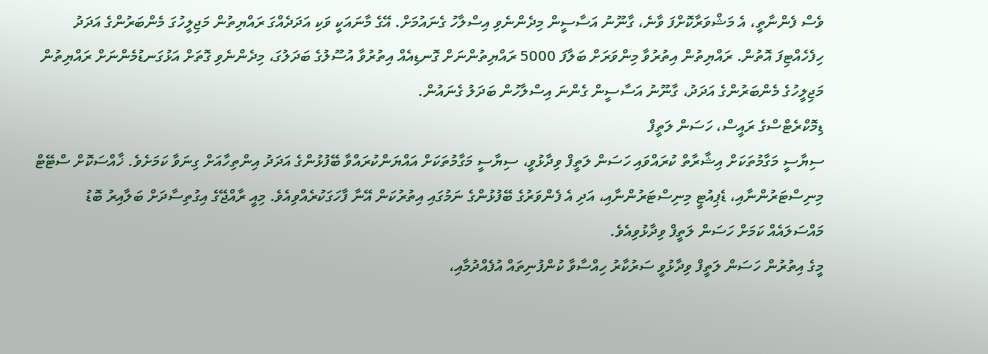ވެސް ފެންނާތީ، އެ މަޝްވަރާކޮށްފަ ވާނެ، ގާނޫނު އަސާސީން މިދެންނެވި އިސްލާހު ގެނައުމަށް. އޭގެ މާނައަކީ ވަކި އަދަދެއްގަ ރައްޔިތުން މަޖިލީހުގަ މެންބަރުންގެ އަދަދު ހިފެހެއްޓިފަ އޮތުން. ރައްޔިތުން އިތުރުވާ މިންވަރަށް ބަލާފަ 5000 ރައްޔިތުންނަށް ގޮނޑިއެއް އިތުރުވާ އުސޫލުގެ ބަދަލުގަ، މިދެންނެވި ގޮތަށް އަޅުގަނޑުމެންނަށް ރައްޔިތުން މަޖިލީހުގެ މެންބަރުންގެ އަދަދު، ގާނޫނު އަސާސީން ގެންނަ އިސްލާހުން ބަދަލު ގެނައުން.
ޑިމޮކްރެޓްސްގެ ރައީސް، ހަސަން ލަތީފް
ސިޔާސީ މަގާމުތަކަށް އިޝާރާތް ކުރައްވައި ހަސަން ލަތީފް ވިދާޅުވީ، ސިޔާސީ މަގާމުތަކަށް އައްޔަންކުރައްވާ ބޭފުޅުންގެ އަދަދު އިންތިހާއަށް ގިނަވާ ކަމަށެވެ. ޚާއްސަކޮށް ސްޓޭޓް މިނިސްޓަރުންނާއި، ޑެޕިއުޓީ މިނިސްޓަރުންނާއި، އަދި އެ ފެންވަރުގެ ބޭފުޅުންގެ ނަމުގައި އިތުރުކަން އޭނާ ފާހަގަކުރެއްވިއެވެ. މިއީ ރާއްޖޭގެ އިގުތިސާދަށް ބަލާއިރު ބޮޑު މައްސަލައެއް ކަމަށް ހަސަން ލަތީފް ވިދާޅުވިއެވެ.
މީގެ އިތުރުން ހަސަން ލަތީފް ވިދާޅުވީ ސަރުކާރު ހިއްސާވާ ކުންފުނިތައް އުފެއްދުމާއި،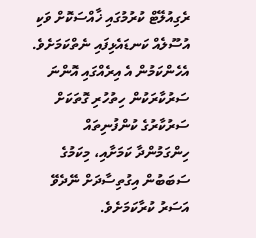ރެގިއުލޭޓް ކުރުމުގައި ޚާއްސަކޮށް ވަކި އުސޫލެއް ކަނޑައެޅިފައި ނެތްކަމަށެވެ. އެހެންކަމުން އެ އިރެއްގައި އޮންނަ ސަރުކާރަކުން ހިތުހުރި ގޮތަކަށް ސަރުކާރުގެ ކުންފުނިތައް ހިންގަމުންދާ ކަމަށާއި، މިކަމުގެ ސަބަބުން އިގުތިސާދަށް ނޭދެވޭ އަސަރު ކުރާކަމަށެވެ.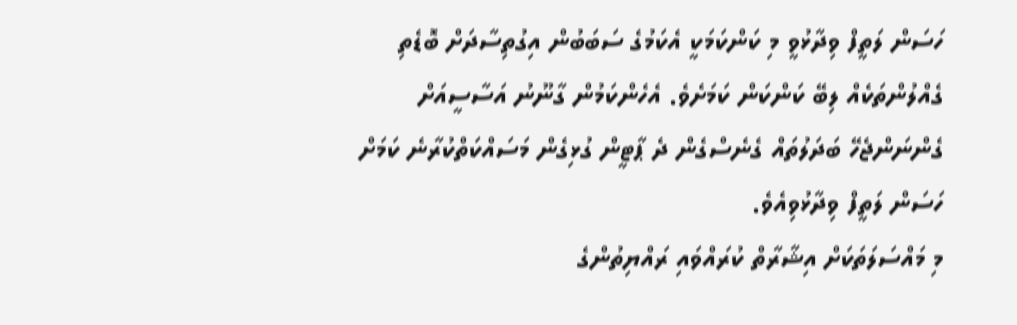ހަސަން ލަތީފް ވިދާޅުވީ މި ކަންކަމަކީ އެކަމުގެ ސަބަބުން އިގުތިސާދަށް ބޮޑެތި ގެއްލުންތަކެއް ލިބޭ ކަންކަން ކަމަށެވެ. އެހެންކަމުން ގާނޫނު އަސާސީއަށް ގެންނަންޖެހޭ ބަދަލުތައް ގެނެސްގެން ދެ ޕާޓީން ގުޅިގެން މަސައްކަތްކުރާނެ ކަމަށް ހަސަން ލަތީފް ވިދާޅުވިއެވެ.
މި މައްސަލަތަކަށް އިޝާރާތް ކުރައްވައި ރައްޔިތުންގެ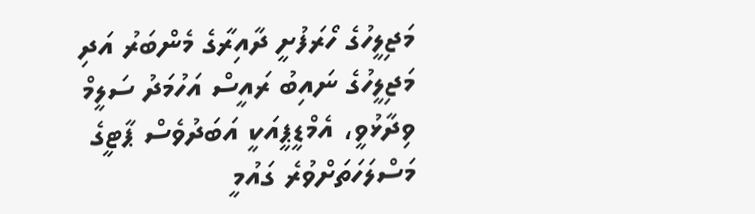މަޖިލީހުގެ ހޯރަފުށީ ދާއިރާގެ މެންބަރު އަދި މަޖިލީހުގެ ނައިބު ރައީސް އަހުމަދު ސަލީމް ވިދާޅުވީ، އެމްޑީޕީއަކީ އަބަދުވެސް ޕާޓީގެ މަސްލަހަތަށްވުރެ ގައުމީ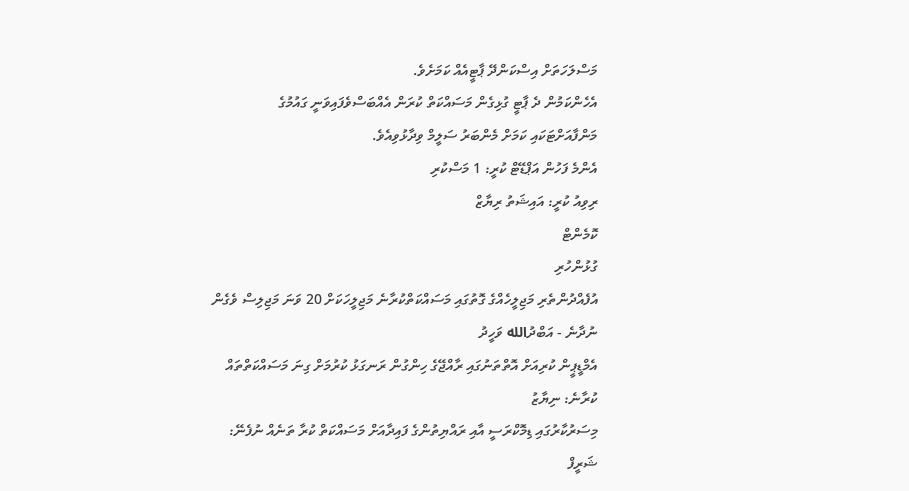މަސްލަހަތަށް އިސްކަންދޭ ޕާޓީއެއް ކަމަށެވެ.
އެހެންކަމުން ދެ ޕާޓީ ގުޅިގެން މަސައްކަތް ކުރަން އެއްބަސްވެފައިވަނީ ގައުމުގެ މަންފާއަށްޓަކައި ކަމަށް މެންބަރު ސަލީމް ވިދާޅުވިއެވެ.
އެންމެ ފަހުން އަޕްޑޭޓް ކުރީ: 1 މަސްކުރި
ރިވިއު ކުރީ: އައިޝަތު ރިޔާޒް
ކޮމެންޓް
ގުޅުންހުރި
އުފެއްދުންތެރި މަޖިލީހެއްގެ ގޮތުގައި މަސައްކަތްކުރާނެ މަޖިލީހަކަށް 20 ވަނަ މަޖިލިސް ވެގެން ނުދާނެ - އަބްދުالله ވަހީދު
އެމްޑީޕީން ކުރިއަށް އޮތްތަނުގައި ރާއްޖޭގެ ހިންގުން ރަނގަޅު ކުރުމަށް ގިނަ މަސައްކަތްތައް ކުރާނެ: ނިޔާޒު
މިސަރުކާރުގައި ޑިމޮކްރަސީ އާއި ރައްޔިތުންގެ ފައިދާއަށް މަސައްކަތް ކުރާ ތަނެއް ނުފެނޭ: ޝަރީފް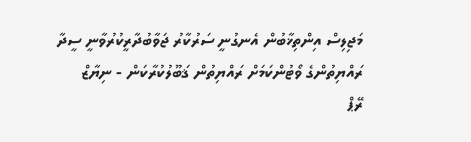މަޖިލިސް އިންތިޚާބުން އެނގުނީ ސަރުކާރު ޖަވާބުދާރީކުރުވާނީ ސީދާ ރައްޔިތުންގެ ވޯޓުންކަމަށް ރައްޔިތުން ޤަބޫލުކުރާކަން - ނިޔާޒް
ރޭޕް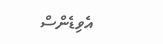އެވިޑެންސް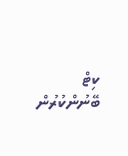ކިޓް ބޭނުންކުރުން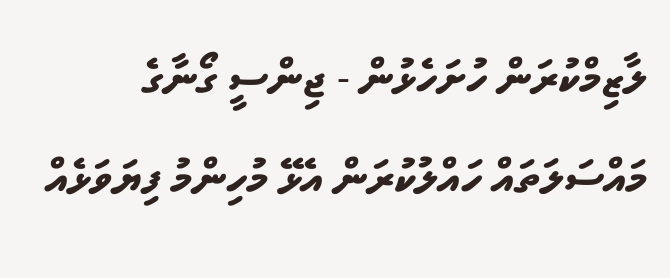ލާޒިމްކުރަން ހުށަހެޅުން - ޖިންސީ ގޯނާގެ މައްސަލަތައް ހައްލުކުރަން އެޅޭ މުހިންމު ފިޔަވަޅެއް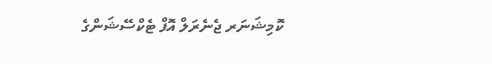ކޮމިޝަނަރ ޖެނެރަލް އޮފް ޓެކްސޭޝަންގެ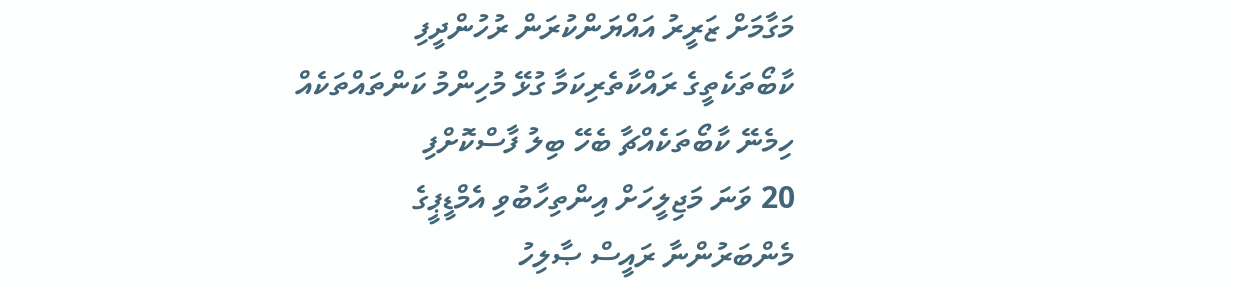މަގާމަށް ޒަރީރު އައްޔަންކުރަން ރުހުންދީފި
ކާބޯތަކެތީގެ ރައްކާތެރިކަމާ ގުޅޭ މުހިންމު ކަންތައްތަކެއް ހިމެނޭ ކާބޯތަކެއްޗާ ބެހޭ ބިލު ފާސްކޮށްފި
20 ވަނަ މަޖިލީހަށް އިންތިހާބުވި އެމްޑީޕީގެ މެންބަރުންނާ ރައީސް ޞާލިހު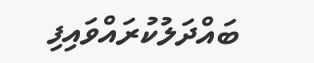ބައްދަލުކުރައްވައިފި